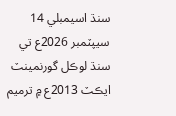سنڌ اسيمبلي 14 سيپٽمبر 2026ع تي سنڌ لوڪل گورنمينٽ ايڪٽ 2013ع ۾ ترميم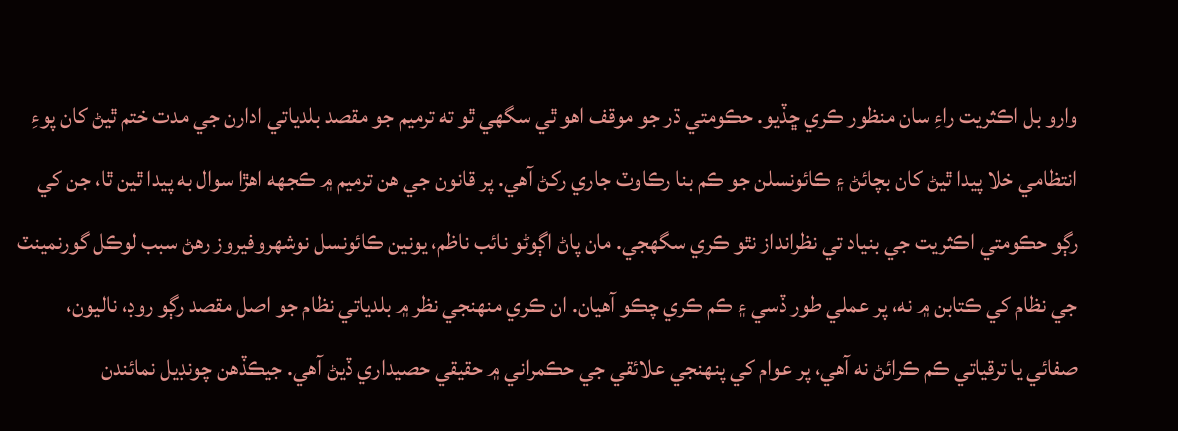وارو بل اڪثريت راءِ سان منظور ڪري ڇڏيو. حڪومتي ڌر جو موقف اهو ٿي سگهي ٿو ته ترميم جو مقصد بلدياتي ادارن جي مدت ختم ٿيڻ کان پوءِ انتظامي خلا پيدا ٿيڻ کان بچائڻ ۽ ڪائونسلن جو ڪم بنا رڪاوٽ جاري رکڻ آهي. پر قانون جي هن ترميم ۾ ڪجهه اهڙا سوال به پيدا ٿين ٿا، جن کي رڳو حڪومتي اڪثريت جي بنياد تي نظرانداز نٿو ڪري سگهجي. مان پاڻ اڳوڻو نائب ناظم، يونين ڪائونسل نوشهروفيروز رهڻ سبب لوڪل گورنمينٽ جي نظام کي ڪتابن ۾ نه، پر عملي طور ڏسي ۽ ڪم ڪري چڪو آهيان. ان ڪري منهنجي نظر ۾ بلدياتي نظام جو اصل مقصد رڳو روڊ، ناليون، صفائي يا ترقياتي ڪم ڪرائڻ نه آهي، پر عوام کي پنهنجي علائقي جي حڪمراني ۾ حقيقي حصيداري ڏيڻ آهي. جيڪڏهن چونڊيل نمائندن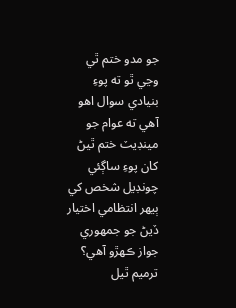جو مدو ختم ٿي وڃي ٿو ته پوءِ بنيادي سوال اهو آهي ته عوام جو مينڊيٽ ختم ٿيڻ کان پوءِ ساڳئي چونڊيل شخص کي ٻيهر انتظامي اختيار ڏيڻ جو جمهوري جواز ڪهڙو آهي؟
ترميم ٿيل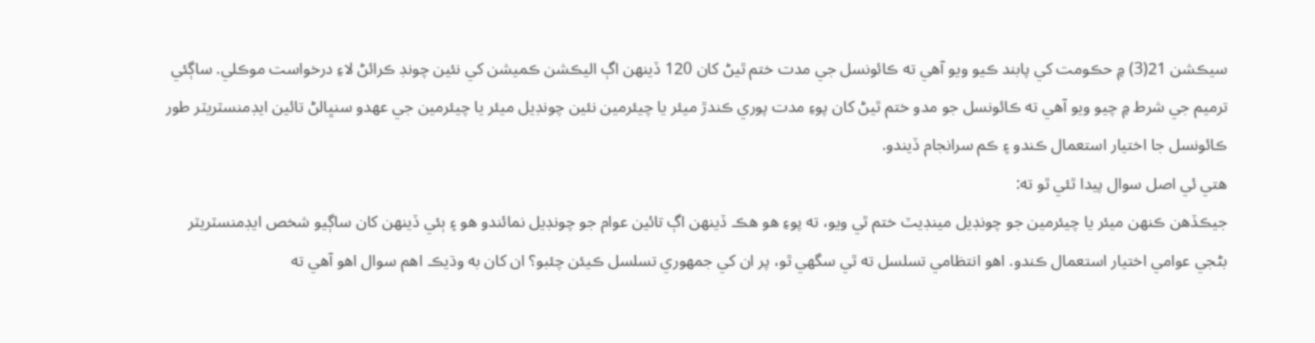سيڪشن 21(3) ۾ حڪومت کي پابند ڪيو ويو آهي ته ڪائونسل جي مدت ختم ٿيڻ کان 120 ڏينهن اڳ اليڪشن ڪميشن کي نئين چونڊ ڪرائڻ لاءِ درخواست موڪلي. ساڳئي ترميم جي شرط ۾ چيو ويو آهي ته ڪائونسل جو مدو ختم ٿيڻ کان پوءِ مدت پوري ڪندڙ ميئر يا چيئرمين نئين چونڊيل ميئر يا چيئرمين جي عهدو سنڀالڻ تائين ايڊمنسٽريٽر طور ڪائونسل جا اختيار استعمال ڪندو ۽ ڪم سرانجام ڏيندو.
هتي ئي اصل سوال پيدا ٿئي ٿو ته:
جيڪڏهن ڪنهن ميئر يا چيئرمين جو چونڊيل مينڊيٽ ختم ٿي ويو، ته پوءِ هو هڪ ڏينهن اڳ تائين عوام جو چونڊيل نمائندو هو ۽ ٻئي ڏينهن کان ساڳيو شخص ايڊمنسٽريٽر بڻجي عوامي اختيار استعمال ڪندو. اهو انتظامي تسلسل ته ٿي سگهي ٿو، پر ان کي جمهوري تسلسل ڪيئن چئبو؟ ان کان به وڌيڪ اهم سوال اهو آهي ته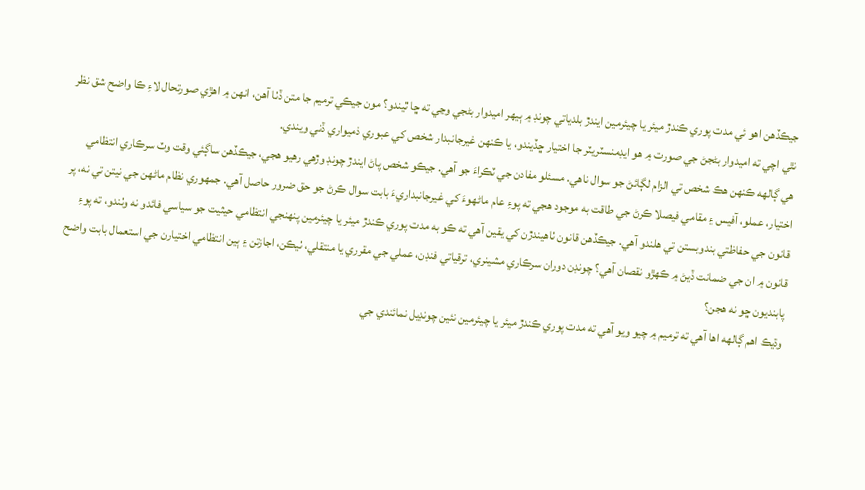جيڪڏهن اهو ئي مدت پوري ڪندڙ ميئر يا چيئرمين ايندڙ بلدياتي چونڊ ۾ ٻيهر اميدوار بڻجي وڃي ته ڇا ٿيندو؟ مون جيڪي ترميم جا متن ڏٺا آهن، انهن ۾ اهڙي صورتحال لاءِ ڪا واضح شق نظر نٿي اچي ته اميدوار بڻجڻ جي صورت ۾ هو ايڊمنسٽريٽر جا اختيار ڇڏيندو، يا ڪنهن غيرجانبدار شخص کي عبوري ذميواري ڏني ويندي.
هي ڳالهه ڪنهن هڪ شخص تي الزام لڳائڻ جو سوال ناهي. مسئلو مفادن جي ٽڪراءَ جو آهي. جيڪو شخص پاڻ ايندڙ چونڊ وڙهي رهيو هجي، جيڪڏهن ساڳئي وقت وٽ سرڪاري انتظامي اختيار، عملو، آفيس ۽ مقامي فيصلا ڪرڻ جي طاقت به موجود هجي ته پوءِ عام ماڻهوءَ کي غيرجانبداريءَ بابت سوال ڪرڻ جو حق ضرور حاصل آهي. جمهوري نظام ماڻهن جي نيتن تي نه، پر قانون جي حفاظتي بندوبستن تي هلندو آهي. جيڪڏهن قانون ٺاهيندڙن کي يقين آهي ته ڪو به مدت پوري ڪندڙ ميئر يا چيئرمين پنهنجي انتظامي حيثيت جو سياسي فائدو نه وٺندو، ته پوءِ قانون ۾ ان جي ضمانت ڏيڻ ۾ ڪهڙو نقصان آهي؟ چونڊن دوران سرڪاري مشينري، ترقياتي فنڊن، عملي جي مقرري يا منتقلي، ٺيڪن، اجازتن ۽ ٻين انتظامي اختيارن جي استعمال بابت واضح پابنديون ڇو نه هجن؟
وڌيڪ اهم ڳالهه اها آهي ته ترميم ۾ چيو ويو آهي ته مدت پوري ڪندڙ ميئر يا چيئرمين نئين چونڊيل نمائندي جي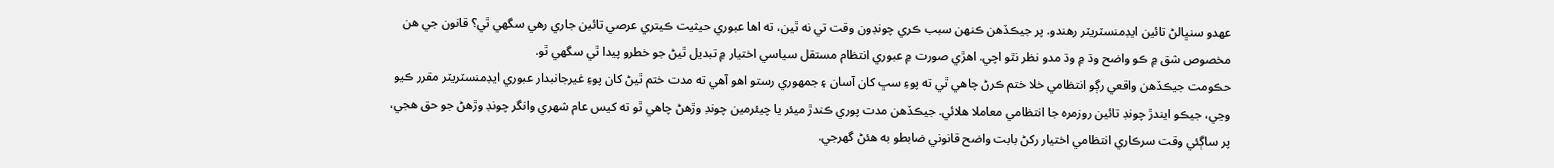عهدو سنڀالڻ تائين ايڊمنسٽريٽر رهندو. پر جيڪڏهن ڪنهن سبب ڪري چونڊون وقت تي نه ٿين، ته اها عبوري حيثيت ڪيتري عرصي تائين جاري رهي سگهي ٿي؟ قانون جي هن مخصوص شق ۾ ڪو واضح وڌ ۾ وڌ مدو نظر نٿو اچي. اهڙي صورت ۾ عبوري انتظام مستقل سياسي اختيار ۾ تبديل ٿيڻ جو خطرو پيدا ٿي سگهي ٿو.
حڪومت جيڪڏهن واقعي رڳو انتظامي خلا ختم ڪرڻ چاهي ٿي ته پوءِ سڀ کان آسان ۽ جمهوري رستو اهو آهي ته مدت ختم ٿيڻ کان پوءِ غيرجانبدار عبوري ايڊمنسٽريٽر مقرر ڪيو وڃي، جيڪو ايندڙ چونڊ تائين روزمره جا انتظامي معاملا هلائي. جيڪڏهن مدت پوري ڪندڙ ميئر يا چيئرمين چونڊ وڙهڻ چاهي ٿو ته کيس عام شهري وانگر چونڊ وڙهڻ جو حق هجي، پر ساڳئي وقت سرڪاري انتظامي اختيار رکڻ بابت واضح قانوني ضابطو به هئڻ گهرجي.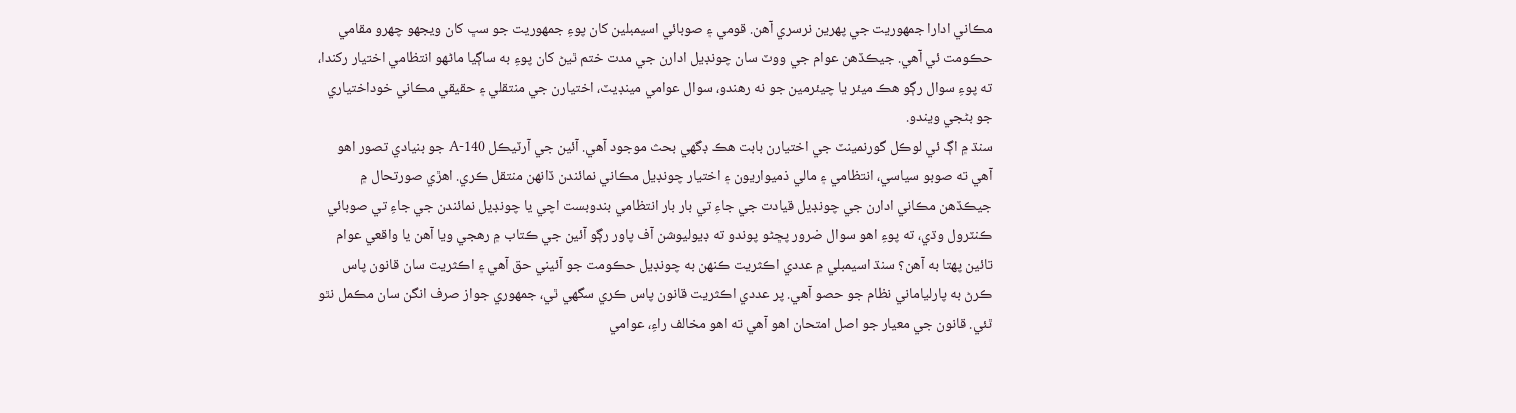مڪاني ادارا جمهوريت جي پهرين نرسري آهن. قومي ۽ صوبائي اسيمبلين کان پوءِ جمهوريت جو سڀ کان ويجهو چهرو مقامي حڪومت ئي آهي. جيڪڏهن عوام جي ووٽ سان چونڊيل ادارن جي مدت ختم ٿيڻ کان پوءِ به ساڳيا ماڻهو انتظامي اختيار رکندا، ته پوءِ سوال رڳو هڪ ميئر يا چيئرمين جو نه رهندو، سوال عوامي مينڊيٽ، اختيارن جي منتقلي ۽ حقيقي مڪاني خوداختياري جو بڻجي ويندو.
سنڌ ۾ اڳ ئي لوڪل گورنمينٽ جي اختيارن بابت هڪ ڊگهي بحث موجود آهي. آئين جي آرٽيڪل 140-A جو بنيادي تصور اهو آهي ته صوبو سياسي، انتظامي ۽ مالي ذميواريون ۽ اختيار چونڊيل مڪاني نمائندن ڏانهن منتقل ڪري. اهڙي صورتحال ۾ جيڪڏهن مڪاني ادارن جي چونڊيل قيادت جي جاءِ تي بار بار انتظامي بندوبست اچي يا چونڊيل نمائندن جي جاءِ تي صوبائي ڪنٽرول وڌي، ته پوءِ اهو سوال ضرور پڇڻو پوندو ته ڊيوليوشن آف پاور رڳو آئين جي ڪتاب ۾ رهجي ويا آهن يا واقعي عوام تائين پهتا به آهن؟ سنڌ اسيمبلي ۾ عددي اڪثريت ڪنهن به چونڊيل حڪومت جو آئيني حق آهي ۽ اڪثريت سان قانون پاس ڪرڻ به پارلياماني نظام جو حصو آهي. پر عددي اڪثريت قانون پاس ڪري سگهي ٿي، جمهوري جواز صرف انگن سان مڪمل نٿو ٿئي. قانون جي معيار جو اصل امتحان اهو آهي ته اهو مخالف راءِ، عوامي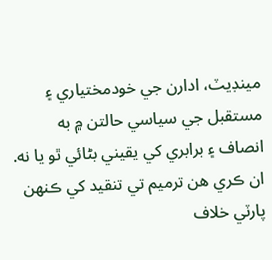مينڊيٽ، ادارن جي خودمختياري ۽ مستقبل جي سياسي حالتن ۾ به انصاف ۽ برابري کي يقيني بڻائي ٿو يا نه. ان ڪري هن ترميم تي تنقيد کي ڪنهن پارٽي خلاف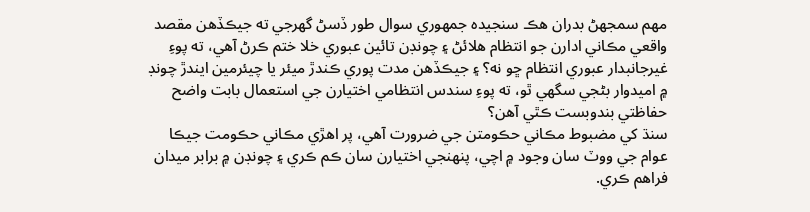مهم سمجهڻ بدران هڪ سنجيده جمهوري سوال طور ڏسڻ گهرجي ته جيڪڏهن مقصد واقعي مڪاني ادارن جو انتظام هلائڻ ۽ چونڊن تائين عبوري خلا ختم ڪرڻ آهي، ته پوءِ غيرجانبدار عبوري انتظام ڇو نه؟ ۽ جيڪڏهن مدت پوري ڪندڙ ميئر يا چيئرمين ايندڙ چونڊ ۾ اميدوار بڻجي سگهي ٿو، ته پوءِ سندس انتظامي اختيارن جي استعمال بابت واضح حفاظتي بندوبست ڪٿي آهن؟
سنڌ کي مضبوط مڪاني حڪومتن جي ضرورت آهي، پر اهڙي مڪاني حڪومت جيڪا عوام جي ووٽ سان وجود ۾ اچي، پنهنجي اختيارن سان ڪم ڪري ۽ چونڊن ۾ برابر ميدان فراهم ڪري.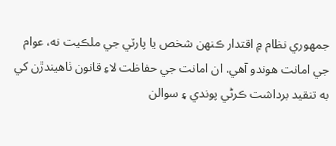جمهوري نظام ۾ اقتدار ڪنهن شخص يا پارٽي جي ملڪيت نه، عوام جي امانت هوندو آهي. ان امانت جي حفاظت لاءِ قانون ٺاهيندڙن کي به تنقيد برداشت ڪرڻي پوندي ۽ سوالن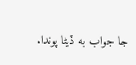جا جواب به ڏيڻا پوندا.